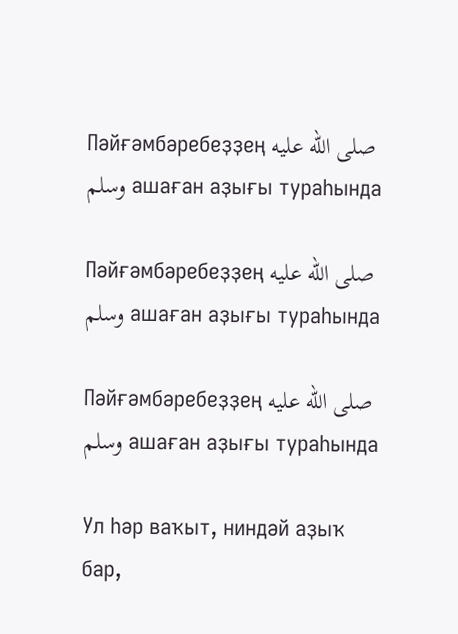Пәйғәмбәребеҙҙең صلى الله عليه وسلم ашаған аҙығы тураһында

Пәйғәмбәребеҙҙең صلى الله عليه وسلم ашаған аҙығы тураһында

Пәйғәмбәребеҙҙең صلى الله عليه وسلم ашаған аҙығы тураһында

Ул һәр ваҡыт, ниндәй аҙыҡ бар,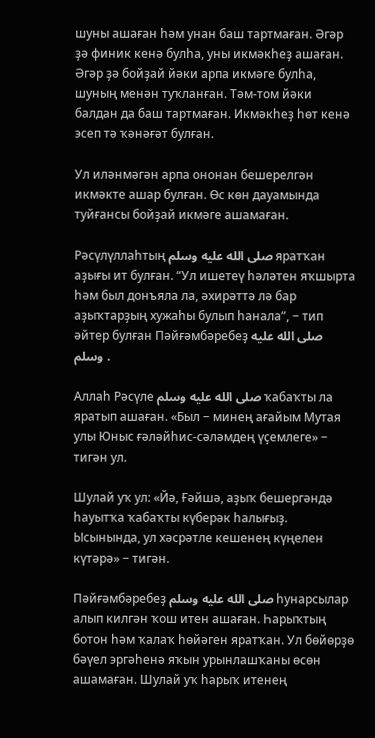шуны ашаған һәм унан баш тартмаған. Әгәр ҙә финик кенә булһа, уны икмәкһеҙ ашаған. Әгәр ҙә бойҙай йәки арпа икмәге булһа, шуның менән туҡланған. Тәм-том йәки балдан да баш тартмаған. Икмәкһеҙ һөт кенә эсеп тә ҡәнәғәт булған.

Ул иләнмәгән арпа ононан бешерелгән икмәкте ашар булған. Өс көн дауамында туйғансы бойҙай икмәге ашамаған.

Рәсүлүллаһтың صلى الله عليه وسلم яратҡан аҙығы ит булған. “Ул ишетеү һәләтен яҡшырта һәм был донъяла ла, әхирәттә лә бар аҙыҡтарҙың хужаһы булып һанала”, − тип әйтер булған Пәйғәмбәребеҙ صلى الله عليه وسلم .

Аллаһ Рәсүле صلى الله عليه وسلم ҡабаҡты ла яратып ашаған. «Был − минең ағайым Мутая улы Юныс ғәләйһис-сәләмдең үҫемлеге» − тигән ул.

Шулай уҡ ул: «Йә, Ғәйшә, аҙыҡ бешергәндә һауытҡа ҡабаҡты күберәк һалығыҙ. Ысынында, ул хәсрәтле кешенең күңелен күтәрә» − тигән.

Пәйғәмбәребеҙ صلى الله عليه وسلم һунарсылар алып килгән ҡош итен ашаған. Һарыҡтың ботон һәм ҡалаҡ һөйәген яратҡан. Ул бөйөрҙө бәүел эргәһенә яҡын урынлашҡаны өсөн ашамаған. Шулай уҡ һарыҡ итенең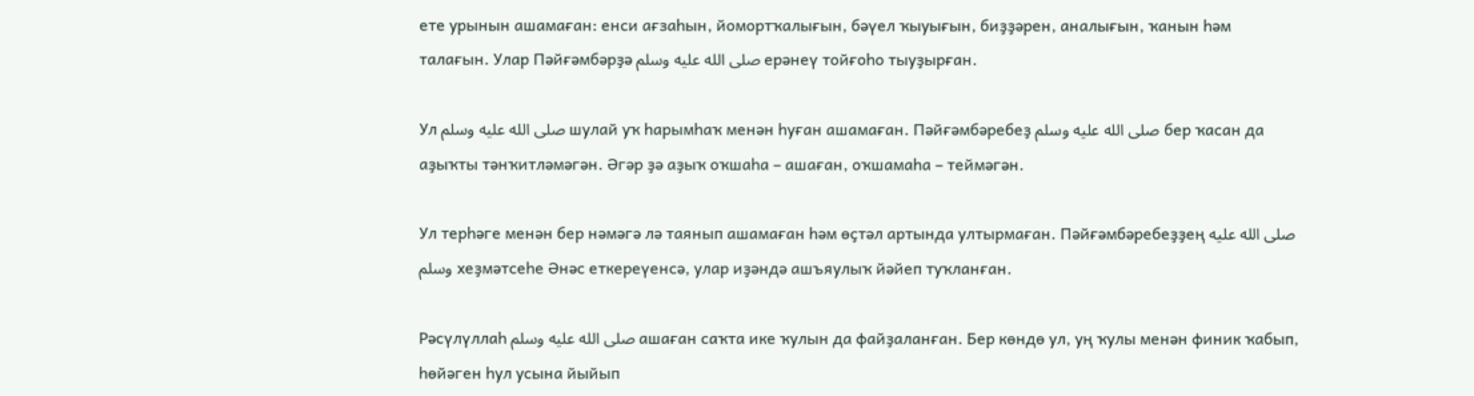ете урынын ашамаған: енси ағзаһын, йомортҡалығын, бәүел ҡыуығын, биҙҙәрен, аналығын, ҡанын һәм талағын. Улар Пәйғәмбәрҙә صلى الله عليه وسلم ерәнеү тойғоһо тыуҙырған.

Ул صلى الله عليه وسلم шулай уҡ һарымһаҡ менән һуған ашамаған. Пәйғәмбәребеҙ صلى الله عليه وسلم бер ҡасан да аҙыҡты тәнҡитләмәгән. Әгәр ҙә аҙыҡ оҡшаһа – ашаған, оҡшамаһа – теймәгән.

Ул терһәге менән бер нәмәгә лә таянып ашамаған һәм өҫтәл артында ултырмаған. Пәйғәмбәребеҙҙең صلى الله عليه وسلم хеҙмәтсеһе Әнәс еткереүенсә, улар иҙәндә ашъяулыҡ йәйеп туҡланған.

Рәсүлүллаһ صلى الله عليه وسلم ашаған саҡта ике ҡулын да файҙаланған. Бер көндө ул, уң ҡулы менән финик ҡабып, һөйәген һул усына йыйып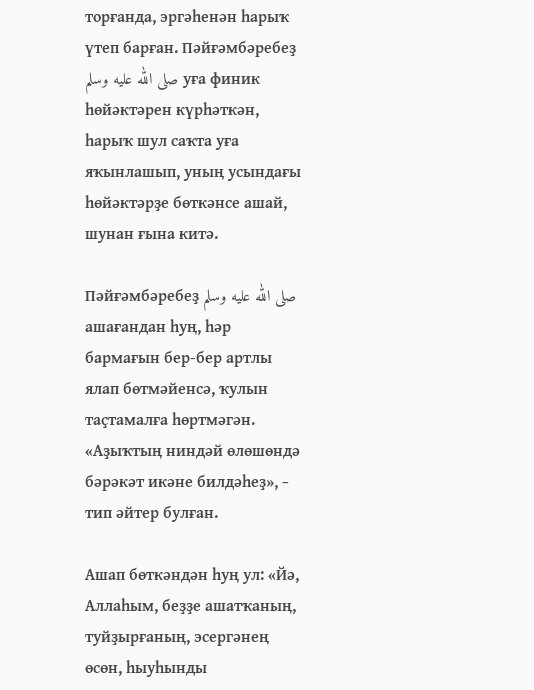торғанда, эргәһенән һарыҡ үтеп барған. Пәйғәмбәребеҙ صلى الله عليه وسلم уға финик һөйәктәрен күрһәткән, һарыҡ шул саҡта уға яҡынлашып, уның усындағы һөйәктәрҙе бөткәнсе ашай, шунан ғына китә.

Пәйғәмбәребеҙ صلى الله عليه وسلم ашағандан һуң, һәр бармағын бер-бер артлы ялап бөтмәйенсә, ҡулын таҫтамалға һөртмәгән. «Аҙыҡтың ниндәй өлөшөндә бәрәкәт икәне билдәһеҙ», − тип әйтер булған.

Ашап бөткәндән һуң ул: «Йә, Аллаһым, беҙҙе ашатҡаның, туйҙырғаның, эсергәнең өсөн, һыуһынды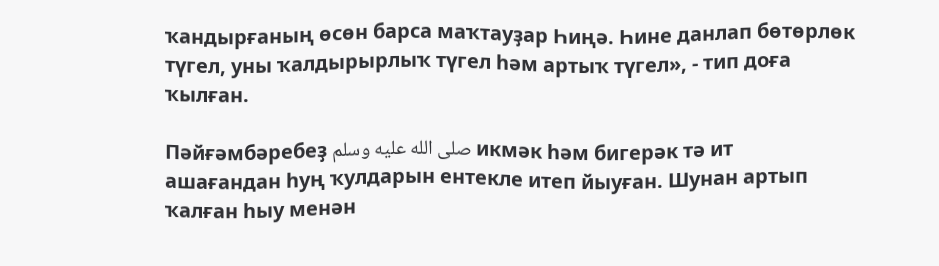ҡандырғаның өсөн барса маҡтауҙар Һиңә. Һине данлап бөтөрлөк түгел, уны ҡалдырырлыҡ түгел һәм артыҡ түгел», - тип доға ҡылған.

Пәйғәмбәребеҙ صلى الله عليه وسلم икмәк һәм бигерәк тә ит ашағандан һуң ҡулдарын ентекле итеп йыуған. Шунан артып ҡалған һыу менән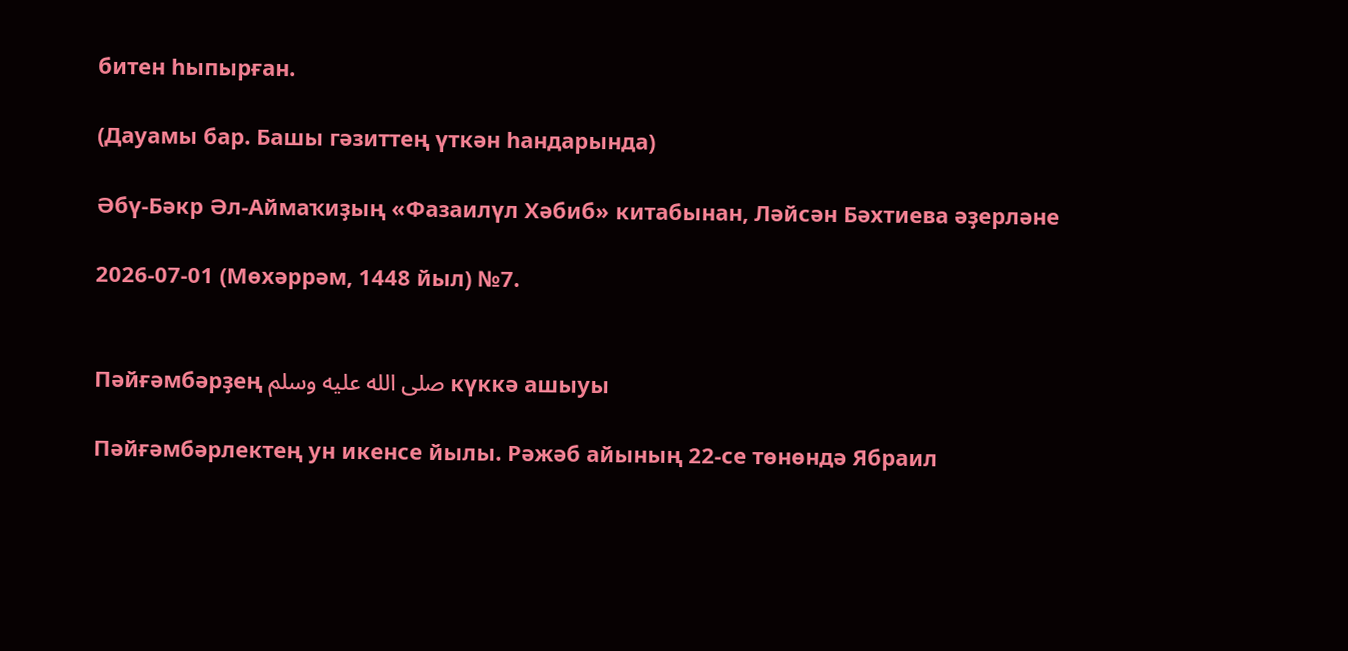битен һыпырған.

(Дауамы бар. Башы гәзиттең үткән һандарында)

Әбү-Бәкр Әл-Аймаҡиҙың «Фазаилүл Хәбиб» китабынан, Ләйсән Бәхтиева әҙерләне

2026-07-01 (Мөхәррәм, 1448 йыл) №7.


Пәйғәмбәрҙең صلى الله عليه وسلم күккә ашыуы

Пәйғәмбәрлектең ун икенсе йылы. Рәжәб айының 22-се төнөндә Ябраил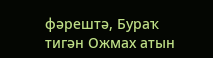фәрештә, Бураҡ тигән Ожмах атын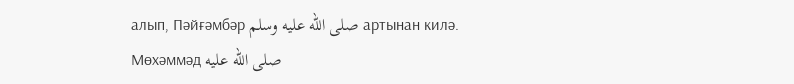алып, Пәйғәмбәр صلى الله عليه وسلم артынан килә. Мөхәммәд صلى الله عليه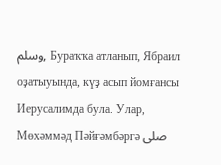وسلم, Бураҡҡа атланып, Ябраил оҙатыуында, күҙ асып йомғансы Иерусалимда була. Улар, Мөхәммәд Пәйғәмбәргә صلى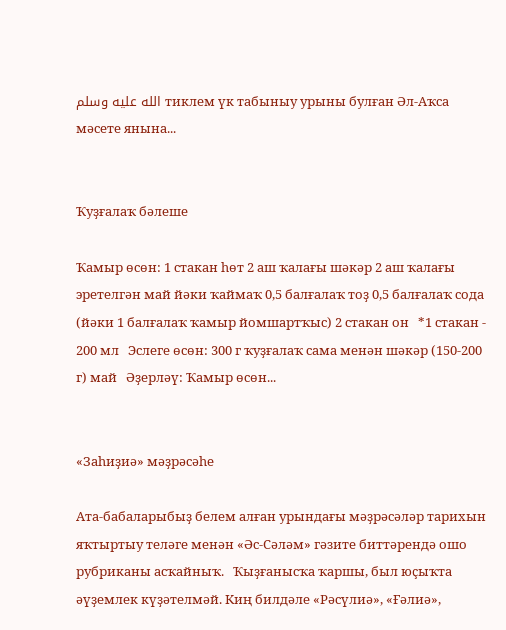الله عليه وسلم тиклем үк табыныу урыны булған Әл-Аҡса мәсете янына...


Ҡуҙғалаҡ бәлеше

Ҡамыр өсөн: 1 стакан һөт 2 аш ҡалағы шәкәр 2 аш ҡалағы эретелгән май йәки ҡаймаҡ 0,5 балғалаҡ тоҙ 0,5 балғалаҡ сода (йәки 1 балғалаҡ ҡамыр йомшартҡыс) 2 стакан он   *1 стакан - 200 мл   Эслеге өсөн: 300 г ҡуҙғалаҡ сама менән шәкәр (150-200 г) май   Әҙерләү: Ҡамыр өсөн...


«Заһиҙиә» мәҙрәсәһе

Ата-бабаларыбыҙ белем алған урындағы мәҙрәсәләр тарихын яҡтыртыу теләге менән «Әс-Сәләм» гәзите биттәрендә ошо рубриканы асҡайныҡ.   Ҡыҙғанысҡа ҡаршы, был юҫыҡта әүҙемлек күҙәтелмәй. Киң билдәле «Рәсүлиә», «Ғәлиә»,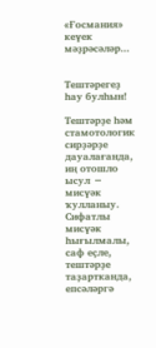«Ғосмания» кеүек мәҙрәсәләр...


Тештәрегеҙ һау булһын!

Тештәрҙе һәм стамотологик сирҙәрҙе дауалағанда, иң отошло ысул − мисүәк ҡулланыу. Сифатлы мисүәк һығылмалы, саф еҫле, тештәрҙе таҙартканда, епсәләргә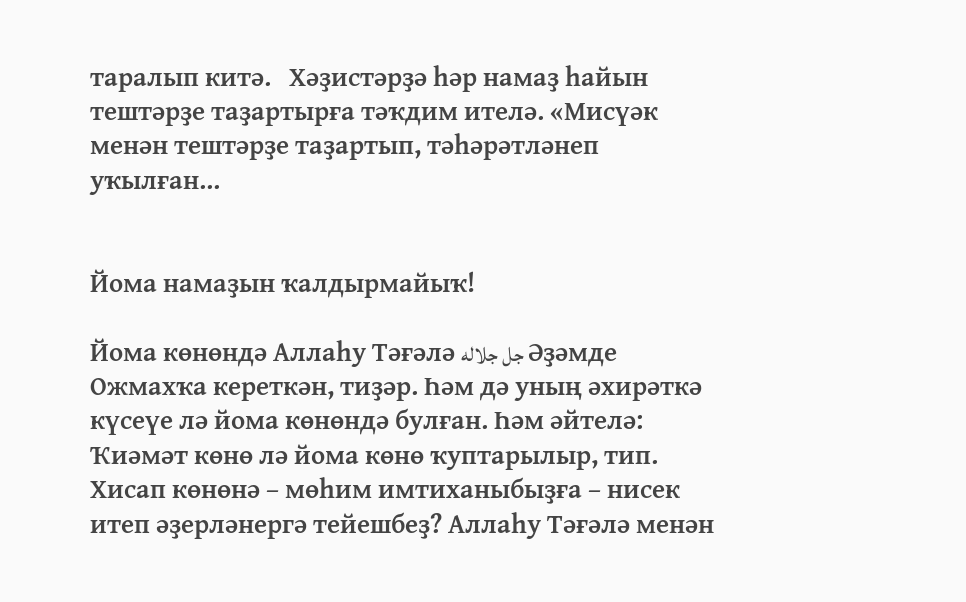таралып китә.   Хәҙистәрҙә һәр намаҙ һайын тештәрҙе таҙартырға тәҡдим ителә. «Мисүәк менән тештәрҙе таҙартып, тәһәрәтләнеп уҡылған...


Йома намаҙын ҡалдырмайыҡ!

Йома көнөндә Аллаһу Тәғәлә جل جلاله Әҙәмде Ожмахҡа кереткән, тиҙәр. Һәм дә уның әхирәткә күсеүе лә йома көнөндә булған. Һәм әйтелә: Ҡиәмәт көнө лә йома көнө ҡуптарылыр, тип. Хисап көнөнә – мөһим имтиханыбыҙға – нисек итеп әҙерләнергә тейешбеҙ? Аллаһу Тәғәлә менән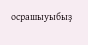осрашыуыбыҙ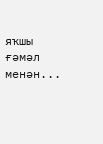яҡшы ғәмәл менән...